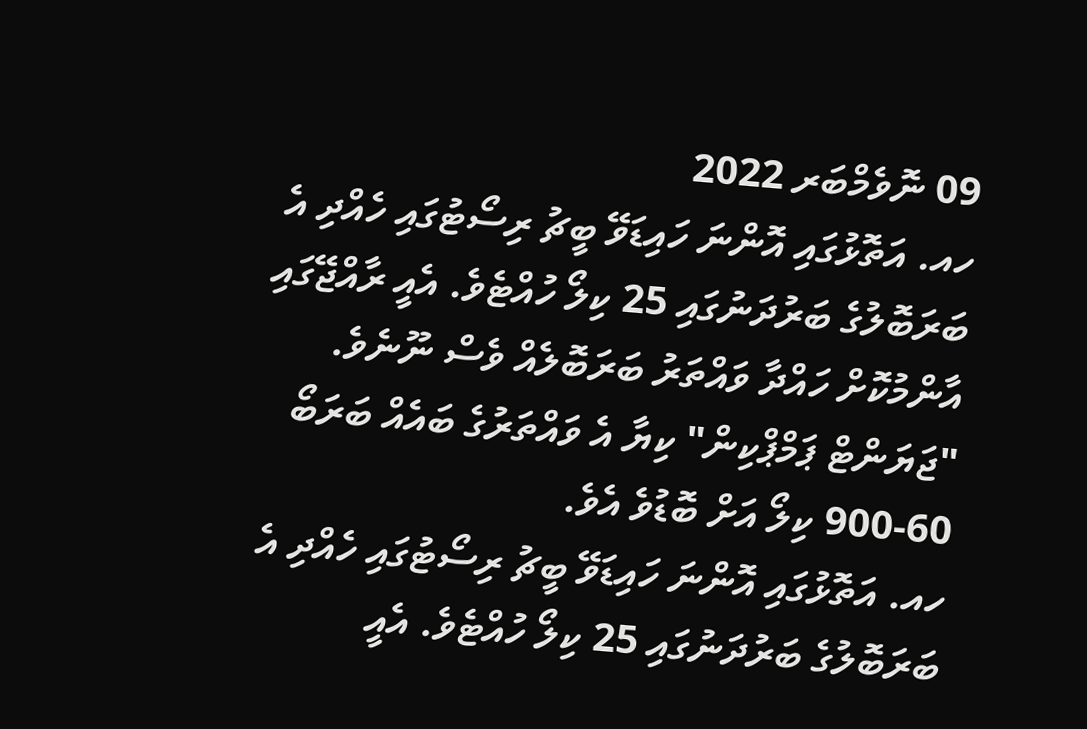09 ނޮވެމްބަރ 2022
ހއ. އަތޮޅުގައި އޮންނަ ހައިޑަވޭ ބީޗު ރިސޯޓުގައި ހެއްދި އެ ބަރަބޮލުގެ ބަރުދަނުގައި 25 ކިލޯ ހުއްޓެވެ. އެއީ ރާއްޖޭގައި އާންމުކޮށް ހައްދާ ވައްތަރު ބަރަބޮލެއް ވެސް ނޫނެވެ. "ޖަޔަންޓް ޕަމްޕްކިން" ކިޔާ އެ ވައްތަރުގެ ބައެއް ބަރަބޯ 60-900 ކިލޯ އަށް ބޮޑުވެ އެވެ.
ހއ. އަތޮޅުގައި އޮންނަ ހައިޑަވޭ ބީޗު ރިސޯޓުގައި ހެއްދި އެ ބަރަބޮލުގެ ބަރުދަނުގައި 25 ކިލޯ ހުއްޓެވެ. އެއީ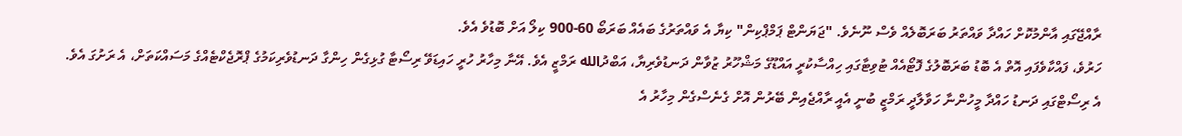ރާއްޖޭގައި އާންމުކޮށް ހައްދާ ވައްތަރު ބަރަބޮލެއް ވެސް ނޫނެވެ. "ޖަޔަންޓް ޕަމްޕްކިން" ކިޔާ އެ ވައްތަރުގެ ބައެއް ބަރަބޯ 60-900 ކިލޯ އަށް ބޮޑުވެ އެވެ.
ހަރުވެ، ފައްކާވެފައި އޮތް އެ ބޮޑު ބަރަބޮލުގެ ފޮޓޯއެއް ޓުވިޓާގައި ހިއްސާކުރީ އައްޑޫގެ މަޝްހޫރު ޒުވާން ދަނޑުވެރިޔާ، އަބްދުالله ރަމްޒީ އެވެ. އޭނާ މިހާރު ހުރީ ހައިޑަވޭ ރިސޯޓާ ގުޅިގެން ހިންގާ ދަނޑުވެރިކަމުގެ ޕްރޮޖެކްޓެއްގެ މަސައްކަތަށް، އެ ރަށުގަ އެވެ.
އެ ރިސޯޓްގައި ދަނޑު ހައްދާ މީހުންނާ ހަވާލާދީ ރަމްޒީ ބުނީ އެއީ ރާއްޖެއިން ބޭރުން އޮށް ގެނެސްގެން މިހާރު އެ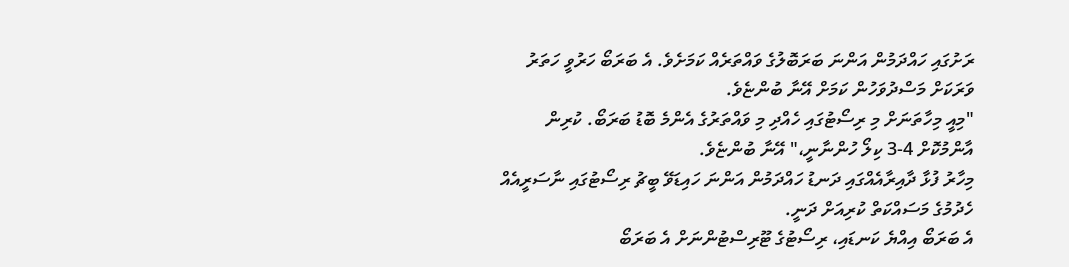ރަށުގައި ހައްދަމުން އަންނަ ބަރަބޮލުގެ ވައްތަރެއް ކަމަށެވެ. އެ ބަރަބޯ ހަރުވީ ހަތަރު ވަރަކަށް މަސްދުވަހުން ކަމަށް އޭނާ ބުންޏެވެ.
"މިއީ މިހާތަނަށް މި ރިސޯޓުގައި ހެއްދި މި ވައްތަރުގެ އެންމެ ބޮޑު ބަރަބޯ. ކުރިން އާންމުކޮށް 4-3 ކިލޯ ހުންނާނީ،" އޭނާ ބުންޏެވެ.
މިހާރު ފުޅާ ދާއިރާއެއްގައި ދަނޑު ހައްދަމުން އަންނަ ހައިޑަވޭ ބީޗު ރިސޯޓުގައި ނާސަރީއެއް ހެދުމުގެ މަސައްކަތް ކުރިއަށް ދަނީ.
އެ ބަރަބޯ އިއްޔެ ކަނޑައި، ރިސޯޓުގެ ޓޫރިސްޓުންނަށް އެ ބަރަބޯ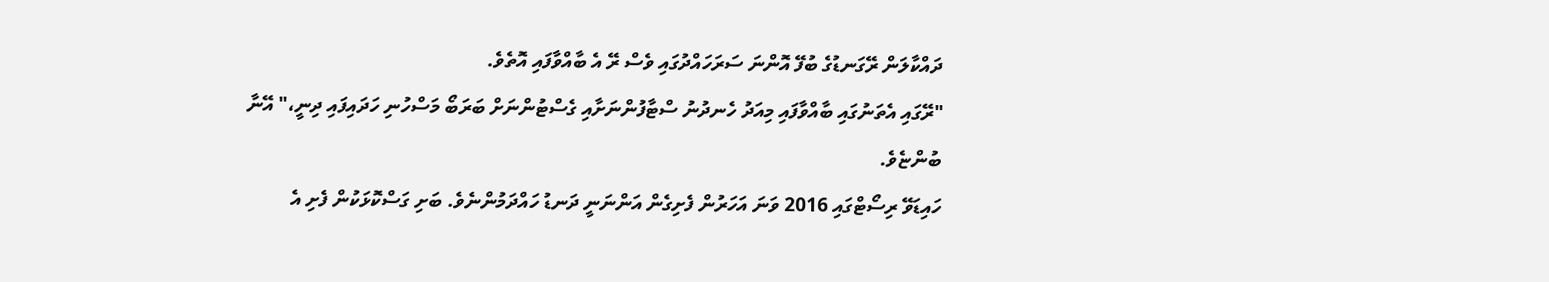ދައްކާލަން ރޭގަނޑުގެ ބުފޭ އޮންނަ ސަރަހައްދުގައި ވެސް ރޭ އެ ބާއްވާފައި އޮތެވެ.
"ރޭގައި އެތަނުގައި ބާއްވާފައި މިއަދު ހެނދުނު ސްޓާފުންނަށާއި ގެސްޓުންނަށް ބަރަބޯ މަސްހުނި ހަދައިފައި ދިނީ،" އޭނާ ބުންޏެވެ.
ހައިޑަވޭ ރިސޯޓްގައި 2016 ވަނަ އަހަރުން ފެށިގެން އަންނަނީ ދަނޑު ހައްދަމުންނެވެ. ބަށި ގަސްކޮޅަކުން ފެށި އެ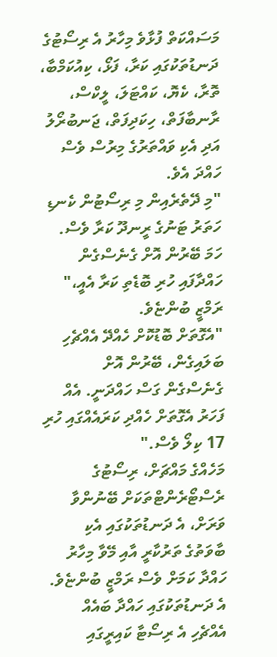މަސައްކަތް ފުޅާވެ މިހާރު އެ ރިސޯޓުގެ ދަނޑުތަކުގައި ކަރާ، ފަޅޯ، ކިއުކަމްބާ، ތޮރާ، ކެޔޮ، ކައްޓަލަ، ލީކްސް، ރާނބާފަތް، ހިކަދިފަތް، ޖަނބުރޯލު އަދި އެކި ވައްތަރުގެ މިރުސް ވެސް ހައްދަ އެވެ.
"މި ދޭތެރެއިން މި ރިސޯޓުން ކެނޑި ހަތަރު ޓަނުގެ ރީނދޫ ކަރާ ވެސް. ހަމަ ބޭރުން އޮށް ގެނެސްގެން ހައްދާފައި ހުރި ބޮޑެތި ކަރާ އެއީ،" ރަމްޒީ ބުންޏެވެ.
"އެގޮތަށް ބޮޑުކޮށް ހެއްދޭ އެއްޗެހި ބަލައިގެން، ބޭރުން އޮށް ގެނެސްގެން ގަސް ހައްދަނީ. އެއް ފަހަރު އެގޮތަށް ހެއްދި ކަރައެއްގައި ހުރި 17 ކިލޯ ވެސް."
މަހެއްގެ މައްޗަށް، ރިސޯޓުގެ ރެސްޓޯރެންޓްތަކަށް ބޭނުންވާ ވަރަށް، އެ ދަނޑުތަކުގައި އެކި ބާވަތުގެ ތަރުކާރީ އާއި މޭވާ މިހާރު ހައްދާ ކަމަށް ވެސް ރަމްޒީ ބުންޏެވެ. އެ ދަނޑުތަކުގައި ހައްދާ ބައެއް އެއްޗެހި އެ ރިސޯޓާ ކައިރީގައި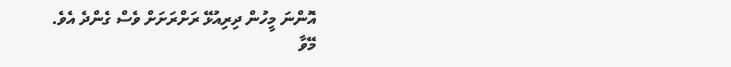އޮންނަ މީހުން ދިރިއުޅޭ ރަށްރަށަށް ވެސް ގެންދެ އެވެ.
މޭވާ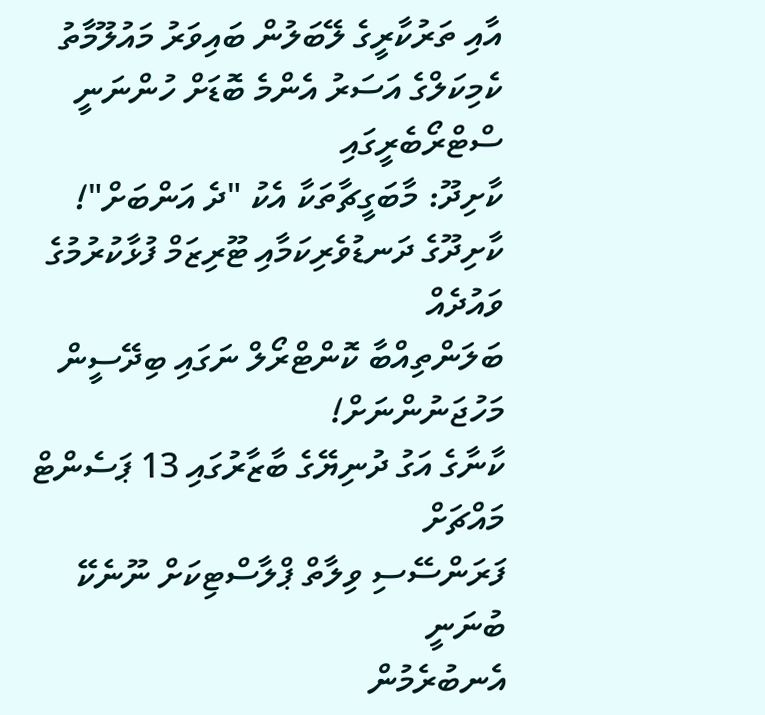އާއި ތަރުކާރީގެ ލޭބަލުން ބައިވަރު މައުލޫމާތު
ކެމިކަލްގެ އަސަރު އެންމެ ބޮޑަށް ހުންނަނީ ސްޓްރޯބެރީގައި
ކާށިދޫ: މާބަގީޗާތަކާ އެކު "ދެ އަންބަށް"!
ކާށިދޫގެ ދަނޑުވެރިކަމާއި ޓޫރިޒަމް ފުޅާކުރުމުގެ ވައުދެއް
ބަލަންތިއްބާ ކޮންޓްރޯލް ނަގައި ބިދޭސީން މަހުޖަނުންނަށް!
ކާނާގެ އަގު ދުނިޔޭގެ ބާޒާރުގައި 13 ޕަސެންޓް މައްޗަށް
ފަރަންސޭސި ވިލާތް ޕްލާސްޓިކަށް ނޫނެކޭ ބުނަނީ
އެނބުރެމުން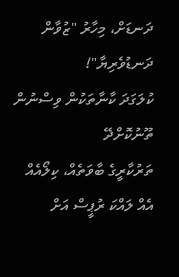ދަނޑަށް، މިހާރު "ޒުވާން ދަނޑުވެރިޔާ"!
ކުލަގަދަ ކާނާތަކުން ވިސްނުން ތޫނުކޮށްދޭ
ތަރުކާރީގެ ބާވަތެއް، ކިލޯއެއް އެއް ލައްކަ ރުޕީސް އަށް